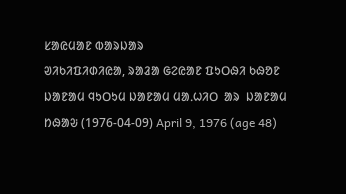ᱥᱟᱭᱢᱟᱱ ᱵᱟᱨᱡᱟᱨ
ᱣᱤᱠᱤᱯᱤᱰᱤᱭᱟ, ᱨᱟᱲᱟ ᱜᱮᱭᱟᱱ ᱯᱩᱛᱷᱤ ᱠᱷᱚᱱ
ᱡᱟᱱᱟᱢ ᱧᱩᱛᱩᱢ ᱡᱟᱱᱟᱢ ᱢᱟᱹᱦᱤᱛ  ᱟᱨ  ᱡᱟᱱᱟᱢ ᱴᱷᱟᱶ (1976-04-09) April 9, 1976 (age 48)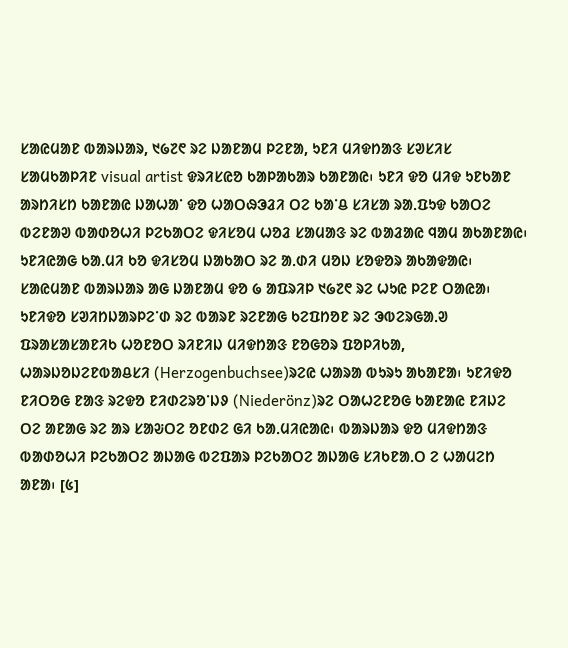ᱥᱟᱭᱢᱟᱱ ᱵᱟᱨᱡᱟᱨ, ᱑᱙᱗᱖ ᱨᱮ ᱡᱟᱱᱟᱢ ᱞᱮᱱᱟ, ᱩᱱᱤ ᱢᱤᱫᱴᱟᱝ ᱥᱣᱥᱤᱥ ᱥᱟᱢᱠᱟᱞᱤᱱ visual artist ᱫᱨᱤᱥᱭᱚ ᱠᱟᱞᱟᱠᱟᱨ ᱠᱟᱱᱟᱭ᱾ ᱩᱱᱤ ᱫᱚ ᱢᱤᱫ ᱩᱱᱠᱟᱱ ᱟᱨᱴᱤᱥᱴ ᱠᱟᱱᱟᱭ ᱡᱟᱦᱟᱸ ᱫᱚ ᱦᱟᱛᱷᱳᱲᱤ ᱛᱮ ᱠᱟᱸᱪ ᱥᱤᱥᱟ ᱨᱟᱹᱯᱩᱫ ᱠᱟᱛᱮ ᱵᱮᱱᱟᱣ ᱵᱟᱰᱚᱦᱤ ᱞᱮᱠᱟᱛᱮ ᱫᱤᱥᱚᱢ ᱦᱚᱲ ᱥᱟᱢᱟᱝ ᱨᱮ ᱵᱟᱲᱟᱭ ᱧᱟᱢ ᱟᱠᱟᱱᱟᱭ᱾ ᱩᱱᱤᱭᱟᱜ ᱠᱟᱹᱢᱤ ᱠᱚ ᱫᱤᱥᱚᱢ ᱡᱟᱠᱟᱛ ᱨᱮ ᱟᱹᱰᱤ ᱢᱚᱡ ᱥᱚᱫᱚᱨ ᱟᱠᱟᱫᱟᱭ᱾
ᱥᱟᱭᱢᱟᱱ ᱵᱟᱨᱡᱟᱨ ᱟᱜ ᱡᱟᱱᱟᱢ ᱫᱚ ᱙ ᱟᱯᱨᱤᱞ ᱑᱙᱗᱖ ᱨᱮ ᱦᱩᱭ ᱞᱮᱱ ᱛᱟᱭᱟ᱾ ᱩᱱᱤᱫᱚ ᱥᱣᱤᱴᱡᱟᱨᱞᱮᱸᱰ ᱨᱮ ᱵᱟᱨᱱ ᱨᱮᱱᱟᱜ ᱠᱮᱯᱴᱚᱱ ᱨᱮ ᱳᱵᱮᱨᱜᱟᱹᱣ ᱯᱨᱟᱥᱟᱥᱟᱱᱤᱠ ᱦᱚᱱᱚᱛ ᱨᱤᱱᱤᱡ ᱢᱤᱫᱴᱟᱝ ᱱᱚᱜᱚᱨ ᱯᱚᱞᱤᱠᱟ, ᱦᱟᱨᱡᱚᱡᱮᱱᱵᱟᱪᱥᱤ (Herzogenbuchsee)ᱨᱮᱭ ᱦᱟᱨᱟ ᱵᱩᱨᱩ ᱟᱠᱟᱱᱟ᱾ ᱩᱱᱤᱫᱚ ᱱᱤᱛᱚᱜ ᱱᱟᱝ ᱨᱮᱫᱚ ᱱᱤᱰᱮᱨᱚᱸᱡᱽ (Niederönz)ᱨᱮ ᱛᱟᱦᱮᱱᱚᱜ ᱠᱟᱱᱟᱭ ᱱᱤᱡᱮ ᱛᱮ ᱟᱱᱟᱜ ᱨᱮ ᱟᱨ ᱥᱟᱶᱛᱮ ᱚᱱᱰᱮ ᱜᱤ ᱠᱟᱹᱢᱤᱭᱟᱭ᱾ ᱵᱟᱨᱡᱟᱨ ᱫᱚ ᱢᱤᱫᱴᱟᱝ ᱵᱟᱰᱚᱦᱤ ᱞᱮᱠᱟᱛᱮ ᱟᱡᱟᱜ ᱵᱮᱯᱟᱨ ᱞᱮᱠᱟᱛᱮ ᱟᱡᱟᱜ ᱥᱤᱠᱱᱟᱹᱛ ᱮ ᱦᱟᱢᱮᱴ ᱟᱱᱟ᱾ [᱕]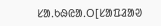ᱥᱟᱹᱠᱷᱭᱟᱹᱛ[ᱥᱟᱯᱲᱟᱣ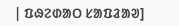| ᱯᱷᱮᱰᱟᱛ ᱥᱟᱯᱲᱟᱣ]